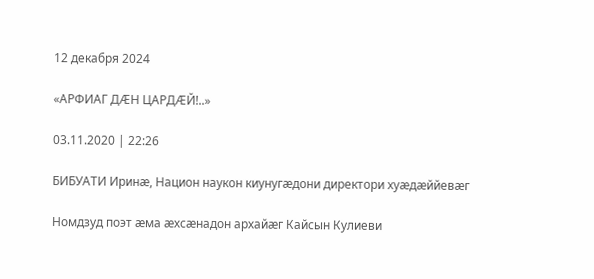12 декабря 2024

«АРФИАГ ДÆН ЦАРДÆЙ!..»

03.11.2020 | 22:26

БИБУАТИ Иринæ, Национ наукон киунугæдони директори хуæдæййевæг

Номдзуд поэт æма æхсæнадон архайæг Кайсын Кулиеви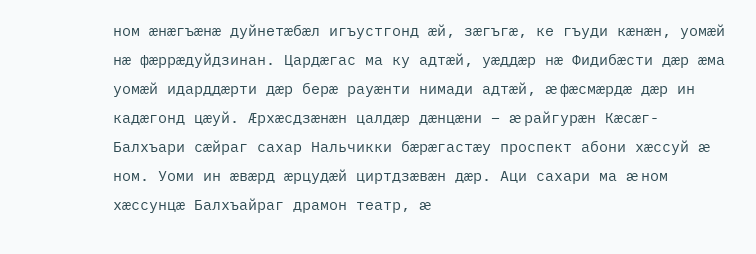ном æнæгъæнæ дуйнетæбæл игъустгонд æй, зæгъгæ, ке гъуди кæнæн, уомæй нæ фæррæдуйдзинан. Цардæгас ма ку адтæй, уæддæр нæ Фидибæсти дæр æма уомæй идарддæрти дæр берæ рауæнти нимади адтæй, æ фæсмæрдæ дæр ин кадæгонд цæуй. Æрхæсдзæнæн цалдæр дæнцæни – æ райгурæн Кæсæг-Балхъари сæйраг сахар Нальчикки бæрæгастæу проспект абони хæссуй æ ном. Уоми ин æвæрд æрцудæй циртдзæвæн дæр. Аци сахари ма æ ном хæссунцæ Балхъайраг драмон театр, æ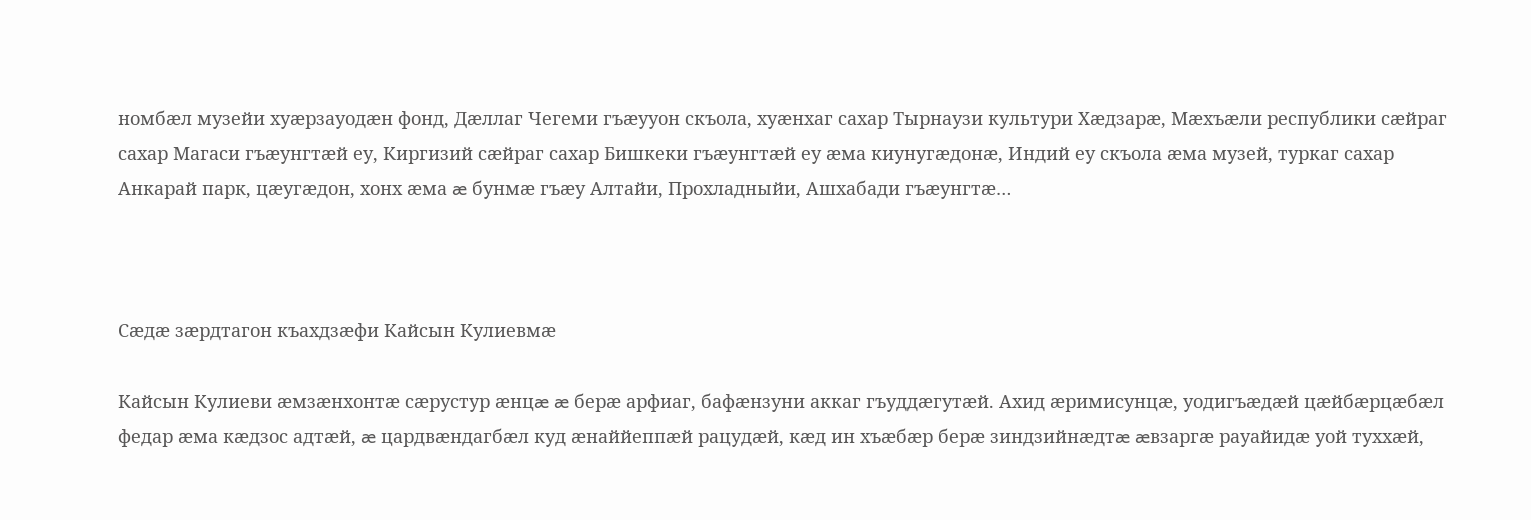номбæл музейи хуæрзауодæн фонд, Дæллаг Чегеми гъæууон скъола, хуæнхаг сахар Тырнаузи культури Хæдзарæ, Мæхъæли республики сæйраг сахар Магаси гъæунгтæй еу, Киргизий сæйраг сахар Бишкеки гъæунгтæй еу æма киунугæдонæ, Индий еу скъола æма музей, туркаг сахар Анкарай парк, цæугæдон, хонх æма æ бунмæ гъæу Алтайи, Прохладныйи, Ашхабади гъæунгтæ…



Сæдæ зæрдтагон къахдзæфи Кайсын Кулиевмæ

Кайсын Кулиеви æмзæнхонтæ сæрустур æнцæ æ берæ арфиаг, бафæнзуни аккаг гъуддæгутæй. Ахид æримисунцæ, уодигъæдæй цæйбæрцæбæл федар æма кæдзос адтæй, æ цардвæндагбæл куд æнаййеппæй рацудæй, кæд ин хъæбæр берæ зиндзийнæдтæ æвзаргæ рауайидæ уой туххæй,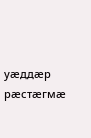уæддæр рæстæгмæ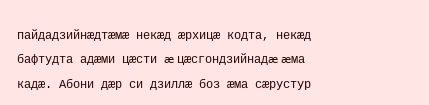пайдадзийнæдтæмæ некæд æрхицæ кодта, некæд бафтудта адæми цæсти æ цæсгондзийнадæ æма кадæ. Абони дæр си дзиллæ боз æма сæрустур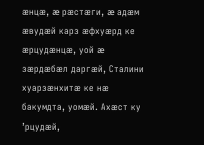æнцæ, æ рæстæги, æ адæм æвудæй карз æфхуæрд ке æрцудæнцæ, уой æ зæрдæбæл даргæй, Сталини хуарзæнхитæ ке нæ бакумдта, уомæй. Ахæст ку ’рцудæй,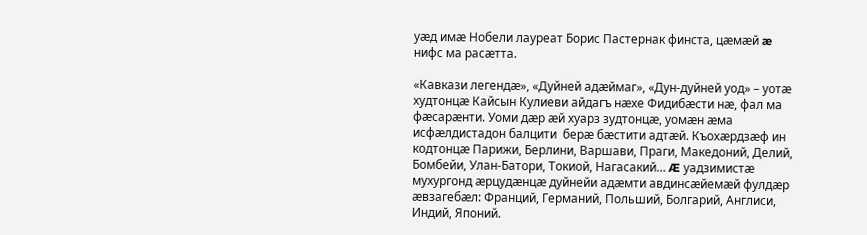уæд имæ Нобели лауреат Борис Пастернак финста, цæмæй æ нифс ма расæтта.

«Кавкази легендæ», «Дуйней адæймаг», «Дун-дуйней уод» – уотæ худтонцæ Кайсын Кулиеви айдагъ нæхе Фидибæсти нæ, фал ма фæсарæнти. Уоми дæр æй хуарз зудтонцæ, уомæн æма исфæлдистадон балцити  берæ бæстити адтæй. Къохæрдзæф ин кодтонцæ Парижи, Берлини, Варшави, Праги, Македоний, Делий, Бомбейи, Улан-Батори, Токиой, Нагасакий… Æ уадзимистæ мухургонд æрцудæнцæ дуйнейи адæмти авдинсæйемæй фулдæр æвзагебæл: Франций, Германий, Польший, Болгарий, Англиси, Индий, Японий.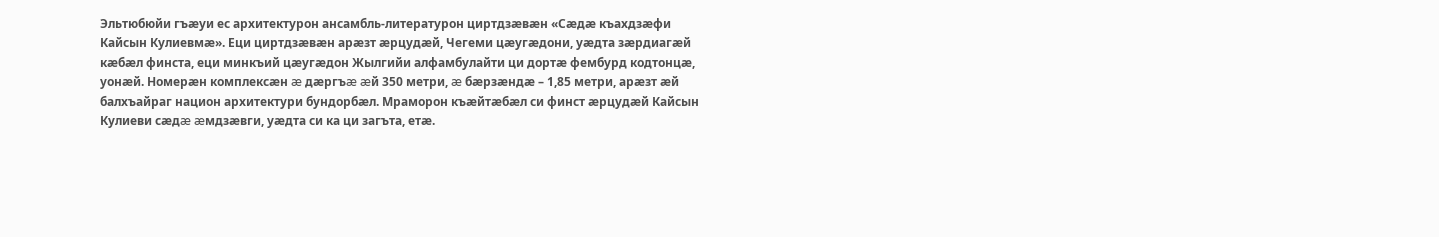Эльтюбюйи гъæуи ес архитектурон ансамбль-литературон циртдзæвæн «Сæдæ къахдзæфи Кайсын Кулиевмæ». Еци циртдзæвæн арæзт æрцудæй, Чегеми цæугæдони, уæдта зæрдиагæй кæбæл финста, еци минкъий цæугæдон Жылгийи алфамбулайти ци дортæ фембурд кодтонцæ, уонæй. Номерæн комплексæн æ дæргъæ æй 350 метри, æ бæрзæндæ – 1,85 метри, арæзт æй балхъайраг национ архитектури бундорбæл. Мраморон къæйтæбæл си финст æрцудæй Кайсын Кулиеви сæдæ æмдзæвги, уæдта си ка ци загъта, етæ.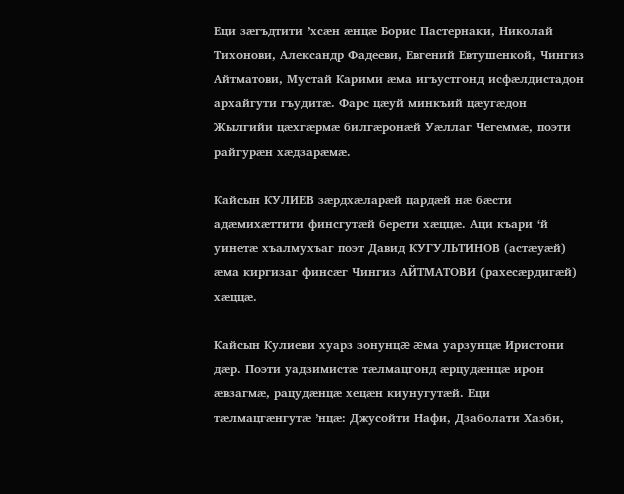Еци зæгъдтити ’хсæн æнцæ Борис Пастернаки, Николай Тихонови, Александр Фадееви, Евгений Евтушенкой, Чингиз Айтматови, Мустай Карими æма игъустгонд исфæлдистадон архайгути гъудитæ. Фарс цæуй минкъий цæугæдон Жылгийи цæхгæрмæ билгæронæй Уæллаг Чегеммæ, поэти райгурæн хæдзарæмæ.

Кайсын КУЛИЕВ зæрдхæларæй цардæй нæ бæсти адæмихæттити финсгутæй берети хæццæ. Аци къари ‘й уинетæ хъалмухъаг поэт Давид КУГУЛЬТИНОВ (астæуæй) æма киргизаг финсæг Чингиз АЙТМАТОВИ (рахесæрдигæй) хæццæ.

Кайсын Кулиеви хуарз зонунцæ æма уарзунцæ Иристони дæр. Поэти уадзимистæ тæлмацгонд æрцудæнцæ ирон æвзагмæ, рацудæнцæ хецæн киунугутæй. Еци тæлмацгæнгутæ ’нцæ: Джусойти Нафи, Дзаболати Хазби,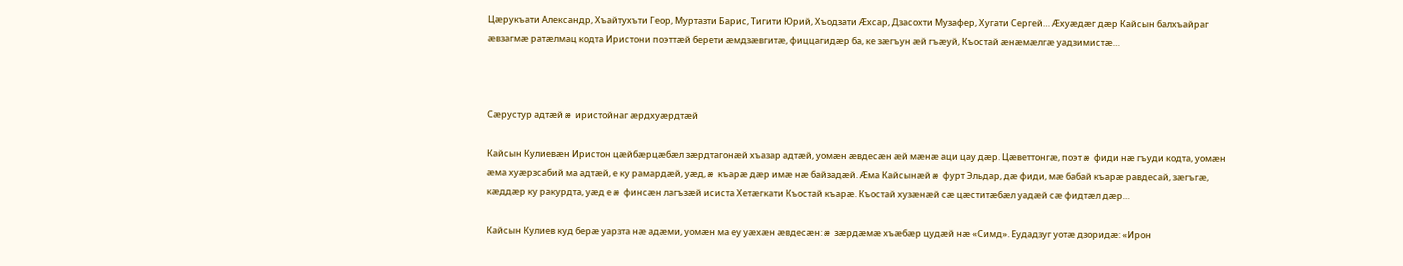Цæрукъати Александр, Хъайтухъти Геор, Муртазти Барис, Тигити Юрий, Хъодзати Æхсар, Дзасохти Музафер, Хугати Сергей… Æхуæдæг дæр Кайсын балхъайраг æвзагмæ ратæлмац кодта Иристони поэттæй берети æмдзæвгитæ, фиццагидæр ба, ке зæгъун æй гъæуй, Къостай æнæмæлгæ уадзимистæ…



Сæрустур адтæй æ иристойнаг æрдхуæрдтæй

Кайсын Кулиевæн Иристон цæйбæрцæбæл зæрдтагонæй хъазар адтæй, уомæн æвдесæн æй мæнæ аци цау дæр. Цæветтонгæ, поэт æ фиди нæ гъуди кодта, уомæн æма хуæрзсабий ма адтæй, е ку рамардæй, уæд, æ къарæ дæр имæ нæ байзадæй. Æма Кайсынæй æ фурт Эльдар, дæ фиди, мæ бабай къарæ равдесай, зæгъгæ, кæддæр ку ракурдта, уæд е æ финсæн лагъзæй исиста Хетæгкати Къостай къарæ. Къостай хузæнæй сæ цæститæбæл уадæй сæ фидтæл дæр…

Кайсын Кулиев куд берæ уарзта нæ адæми, уомæн ма еу уæхæн æвдесæн: æ зæрдæмæ хъæбæр цудæй нæ «Симд». Еудадзуг уотæ дзоридæ: «Ирон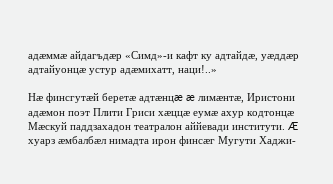адæммæ айдагъдæр «Симд»-и кафт ку адтайдæ, уæддæр адтайуонцæ устур адæмихатт, наци!..»

Нæ финсгутæй беретæ адтæнцæ æ лимæнтæ, Иристони адæмон поэт Плити Гриси хæццæ еумæ ахур кодтонцæ Мæскуй паддзахадон театралон аййевади институти. Æ хуарз æмбалбæл нимадта ирон финсæг Мугути Хаджи-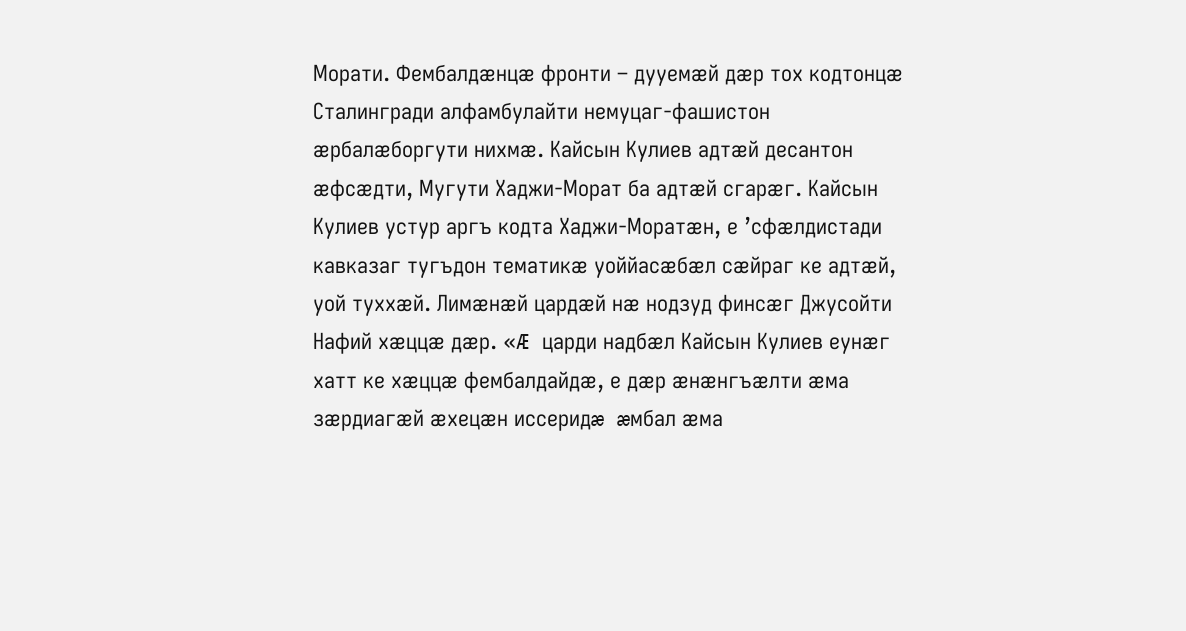Морати. Фембалдæнцæ фронти – дууемæй дæр тох кодтонцæ Сталингради алфамбулайти немуцаг-фашистон æрбалæборгути нихмæ. Кайсын Кулиев адтæй десантон æфсæдти, Мугути Хаджи-Морат ба адтæй сгарæг. Кайсын Кулиев устур аргъ кодта Хаджи-Моратæн, е ’сфæлдистади кавказаг тугъдон тематикæ уоййасæбæл сæйраг ке адтæй, уой туххæй. Лимæнæй цардæй нæ нодзуд финсæг Джусойти Нафий хæццæ дæр. «Æ царди надбæл Кайсын Кулиев еунæг хатт ке хæццæ фембалдайдæ, е дæр æнæнгъæлти æма зæрдиагæй æхецæн иссеридæ æмбал æма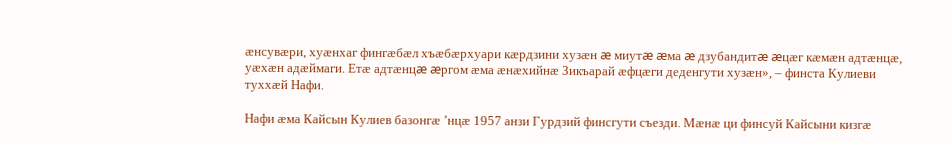æнсувæри, хуæнхаг фингæбæл хъæбæрхуари кæрдзини хузæн æ миутæ æма æ дзубандитæ æцæг кæмæн адтæнцæ, уæхæн адæймаги. Етæ адтæнцæ æргом æма æнæхийнæ Зикъарай æфцæги деденгути хузæн», – финста Кулиеви туххæй Нафи.

Нафи æма Кайсын Кулиев базонгæ ’нцæ 1957 анзи Гурдзий финсгути съезди. Мæнæ ци финсуй Кайсыни кизгæ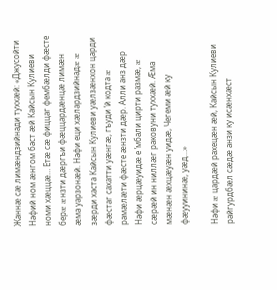Жаннæ сæ лимæндзийнади туххæй: «Джусойти Нафий ном æнгом баст æй Кайсын Кулиеви номи хæццæ… Етæ сæ фиццаг фембæлди фæсте берæ æнзти дæргъи фæццардæнцæ лимæн æма уарзонæй. Нафи еци хæлардзийнадæ æ зæрди хаста Кайсын Кулиеви уæлзæнхон царди фæстаг сахатти уæнгæ, гъуди ’й кодта æ рамæлæти фæсте æнзти дæр. Алли анз дæр Нафи æрцæуидæ е ’мбали цирти размæ, æ сæрæй ин ниллæг раковуни туххæй. Æма мæнæн æхцæуæн уидæ, Чегеми æй ку фæууининæ, уæд…»

Нафи æ цардæй рахецæн æй, Кайсын Кулиеви райгурдбæл сæдæ анзи ку исæнхæст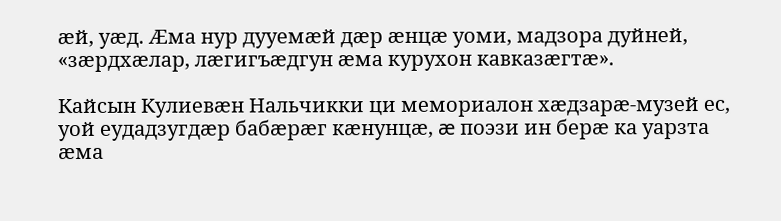æй, уæд. Æма нур дууемæй дæр æнцæ уоми, мадзора дуйней, «зæрдхæлар, лæгигъæдгун æма курухон кавказæгтæ».

Кайсын Кулиевæн Нальчикки ци мемориалон хæдзарæ-музей ес, уой еудадзугдæр бабæрæг кæнунцæ, æ поэзи ин берæ ка уарзта æма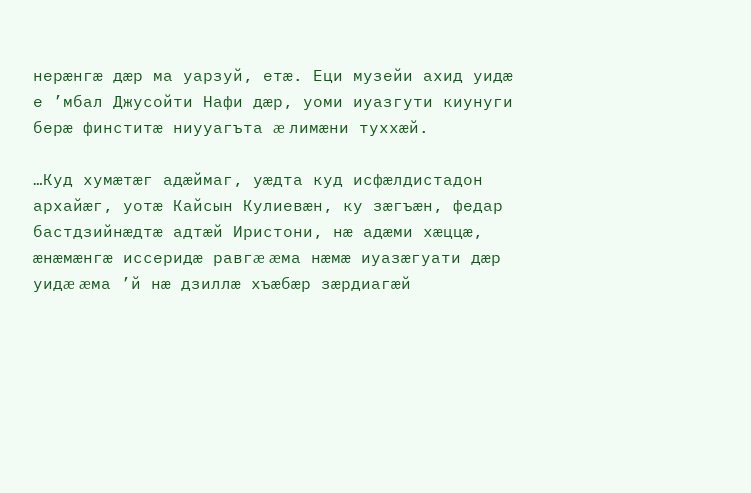нерæнгæ дæр ма уарзуй, етæ. Еци музейи ахид уидæ е ’мбал Джусойти Нафи дæр, уоми иуазгути киунуги берæ финститæ ниууагъта æ лимæни туххæй.

…Куд хумæтæг адæймаг, уæдта куд исфæлдистадон архайæг, уотæ Кайсын Кулиевæн, ку зæгъæн, федар бастдзийнæдтæ адтæй Иристони, нæ адæми хæццæ, æнæмæнгæ иссеридæ равгæ æма нæмæ иуазæгуати дæр уидæ æма ’й нæ дзиллæ хъæбæр зæрдиагæй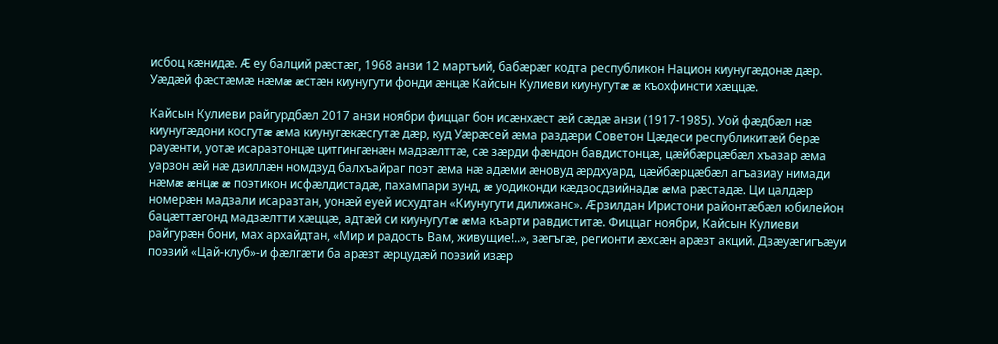исбоц кæнидæ. Æ еу балций рæстæг, 1968 анзи 12 мартъий, бабæрæг кодта республикон Национ киунугæдонæ дæр. Уæдæй фæстæмæ нæмæ æстæн киунугути фонди æнцæ Кайсын Кулиеви киунугутæ æ къохфинсти хæццæ.

Кайсын Кулиеви райгурдбæл 2017 анзи ноябри фиццаг бон исæнхæст æй сæдæ анзи (1917-1985). Уой фæдбæл нæ киунугæдони косгутæ æма киунугæкæсгутæ дæр, куд Уæрæсей æма раздæри Советон Цæдеси республикитæй берæ рауæнти, уотæ исаразтонцæ цитгингæнæн мадзæлттæ, сæ зæрди фæндон бавдистонцæ, цæйбæрцæбæл хъазар æма уарзон æй нæ дзиллæн номдзуд балхъайраг поэт æма нæ адæми æновуд æрдхуард, цæйбæрцæбæл агъазиау нимади нæмæ æнцæ æ поэтикон исфæлдистадæ, пахампари зунд, æ уодиконди кæдзосдзийнадæ æма рæстадæ. Ци цалдæр номерæн мадзали исаразтан, уонæй еуей исхудтан «Киунугути дилижанс». Æрзилдан Иристони районтæбæл юбилейон бацæттæгонд мадзæлтти хæццæ, адтæй си киунугутæ æма къарти равдиститæ. Фиццаг ноябри, Кайсын Кулиеви райгурæн бони, мах архайдтан, «Мир и радость Вам, живущие!..», зæгъгæ, регионти æхсæн арæзт акций. Дзæуæгигъæуи поэзий «Цай-клуб»-и фæлгæти ба арæзт æрцудæй поэзий изæр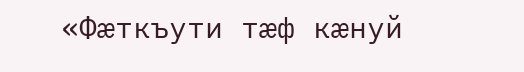«Фæткъути тæф кæнуй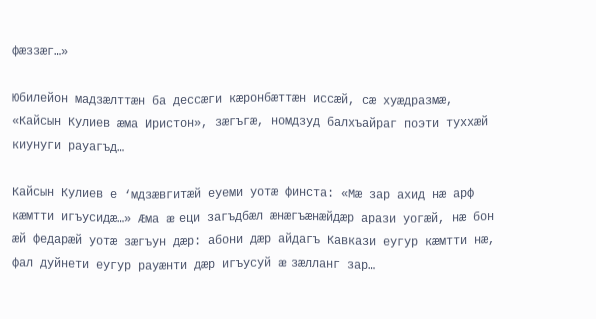фæззæг…»

Юбилейон мадзæлттæн ба дессæги кæронбæттæн иссæй, сæ хуæдразмæ, «Кайсын Кулиев æма Иристон», зæгъгæ, номдзуд балхъайраг поэти туххæй киунуги рауагъд…

Кайсын Кулиев е ‘мдзæвгитæй еуеми уотæ финста: «Мæ зар ахид нæ арф кæмтти игъусидæ…» Æма æ еци загъдбæл æнæгъæнæйдæр арази уогæй, нæ бон æй федарæй уотæ зæгъун дæр: абони дæр айдагъ Кавкази еугур кæмтти нæ, фал дуйнети еугур рауæнти дæр игъусуй æ зæлланг зар…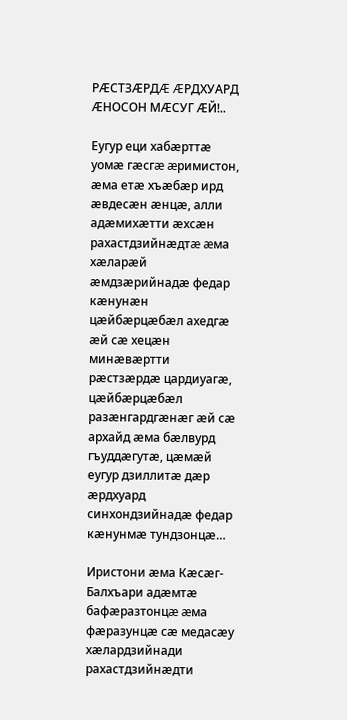РÆСТЗÆРДÆ ÆРДХУАРД ÆНОСОН МÆСУГ ÆЙ!..

Еугур еци хабæрттæ уомæ гæсгæ æримистон, æма етæ хъæбæр ирд æвдесæн æнцæ, алли адæмихæтти æхсæн рахастдзийнæдтæ æма хæларæй æмдзæрийнадæ федар кæнунæн цæйбæрцæбæл ахедгæ æй сæ хецæн минæвæртти рæстзæрдæ цардиуагæ, цæйбæрцæбæл разæнгардгæнæг æй сæ архайд æма бæлвурд гъуддæгутæ, цæмæй еугур дзиллитæ дæр æрдхуард синхондзийнадæ федар кæнунмæ тундзонцæ…

Иристони æма Кæсæг-Балхъари адæмтæ бафæразтонцæ æма фæразунцæ сæ медасæу хæлардзийнади рахастдзийнæдти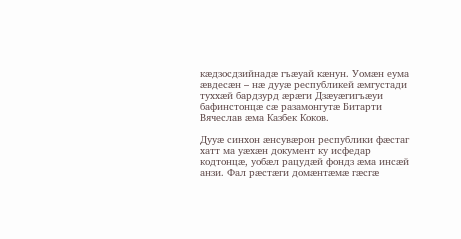кæдзосдзийнадæ гъæуай кæнун. Уомæн еума æвдесæн – нæ дууæ республикей æмгустади туххæй бардзурд æрæги Дзæуæгигъæуи бафинстонцæ сæ разамонгутæ Битарти Вячеслав æма Казбек Коков.

Дууæ синхон æнсувæрон республики фæстаг хатт ма уæхæн документ ку исфедар кодтонцæ, уобæл рацудæй фондз æма инсæй анзи. Фал рæстæги домæнтæмæ гæсгæ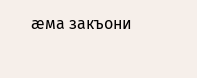æма закъони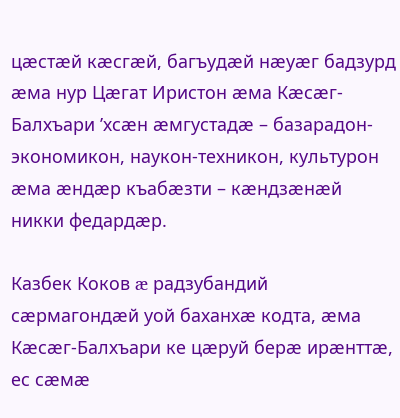цæстæй кæсгæй, багъудæй нæуæг бадзурд æма нур Цæгат Иристон æма Кæсæг-Балхъари ’хсæн æмгустадæ – базарадон-экономикон, наукон-техникон, культурон æма æндæр къабæзти – кæндзæнæй никки федардæр.

Казбек Коков æ радзубандий сæрмагондæй уой баханхæ кодта, æма Кæсæг-Балхъари ке цæруй берæ ирæнттæ, ес сæмæ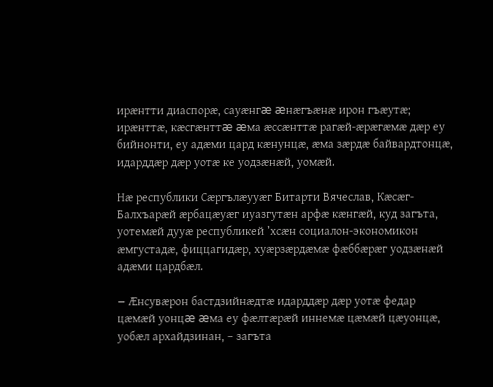ирæнтти диаспорæ, сауæнгæ æнæгъæнæ ирон гъæутæ; ирæнттæ, кæсгæнттæ æма æссæнттæ рагæй-æрæгæмæ дæр еу бийнонти, еу адæми цард кæнунцæ, æма зæрдæ байвардтонцæ, идарддæр дæр уотæ ке уодзæнæй, уомæй.

Нæ республики Сæргълæууæг Битарти Вячеслав, Кæсæг-Балхъарæй æрбацæуæг иуазгутæн арфæ кæнгæй, куд загъта, уотемæй дууæ республикей ’хсæн социалон-экономикон æмгустадæ, фиццагидæр, хуæрзæрдæмæ фæббæрæг уодзæнæй адæми цардбæл.

– Æнсувæрон бастдзийнæдтæ идарддæр дæр уотæ федар цæмæй уонцæ æма еу фæлтæрæй иннемæ цæмæй цæуонцæ, уобæл архайдзинан, – загъта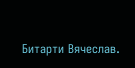Битарти Вячеслав.